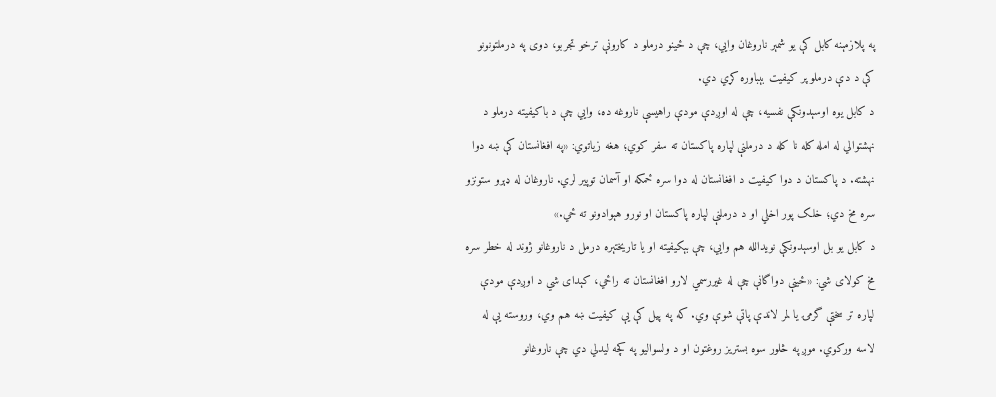په پلازمېنه کابل کې یو شمېر ناروغان وایي، چې د ځینو درملو د کارونې ترخو تجربو، دوی په درملتونونو کې د دې درملو پر کیفیت بېباوره کړي دي.
د کابل یوه اوسېدونکې نفسیه، چې له اوږدې مودې راهیسې ناروغه ده، وایي چې د باکیفیته درملو د نهشتوالي له امله کله نا کله د درملنې لپاره پاکستان ته سفر کوي؛ هغه زیاتوي: «په افغانستان کې ښه دوا نهشته. د پاکستان د دوا کیفیت د افغانستان له دوا سره ځمکه او آسمان توپیر لري. ناروغان له ډېرو ستونزو سره مخ دي؛ خلک پور اخلي او د درملنې لپاره پاکستان او نورو هېوادونو ته ځي.»
د کابل یو بل اوسېدونکې نویدالله هم وايي، چې بېکیفیته او یا تاریختېره درمل د ناروغانو ژوند له خطر سره مخ کولای شي: «ځینې دواگانې چې له غیررسمي لارو افغانستان ته راځي، کېدای شي د اوږدې مودې لپاره تر سختې گرمۍ یا لمر لاندې پاتې شوې وي. که په پیل کې یې کیفیت ښه هم وي، وروسته یې له لاسه ورکوي. موږ په څلور سوه بستریز روغتون او د ولسوالیو په کچه لیدلي دي چې ناروغانو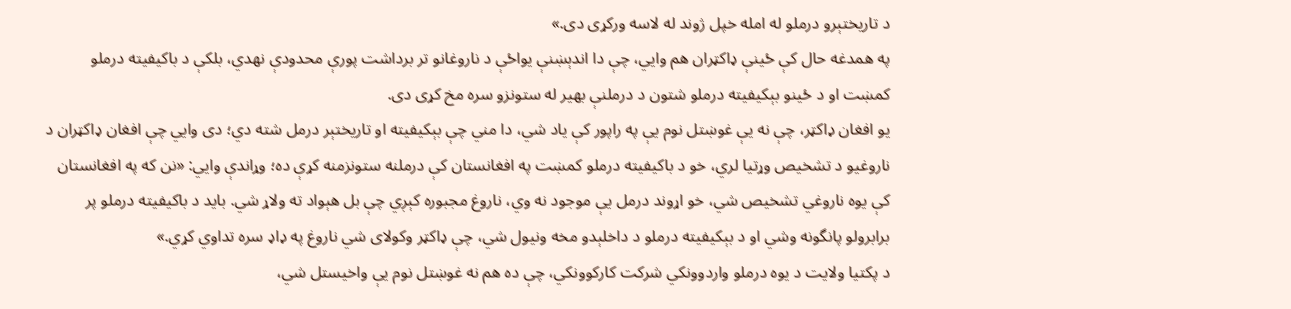د تاریختېرو درملو له امله خپل ژوند له لاسه ورکړی دی.»
په همدغه حال کې ځینې ډاکټران هم وایي، چې دا اندېښنې یواځې د ناروغانو تر برداشت پورې محدودې نهدي، بلکې د باکیفیته درملو کمښت او د ځینو بېکیفیته درملو شتون د درملنې بهیر له ستونزو سره مخ کړی دی.
یو افغان ډاکټر، چې نه یې غوښتل نوم یې په راپور کې یاد شي، دا مني چې بېکیفیته او تاریختېر درمل شته دي؛ دی وايي چې افغان ډاکټران د ناروغیو د تشخیص وړتیا لري، خو د باکیفیته درملو کمښت په افغانستان کې درملنه ستونزمنه کړې ده؛ وړاندې وايي: «نن که په افغانستان کې یوه ناروغي تشخیص شي، خو اړوند درمل یې موجود نه وي، ناروغ مجبوره کېږي چې بل هېواد ته ولاړ شي. باید د باکیفیته درملو پر برابرولو پانگونه وشي او د بېکیفیته درملو د داخلېدو مخه ونیول شي، چې ډاکټر وکولای شي ناروغ په ډاډ سره تداوي کړي.»
د پکتیا ولایت د یوه درملو واردوونکي شرکت کارکوونکي، چې ده هم نه غوښتل نوم یې واخیستل شي،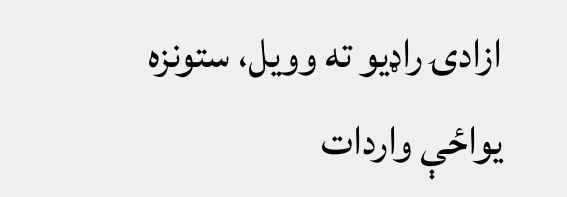ازادۍ راډیو ته وویل، ستونزه یواځې واردات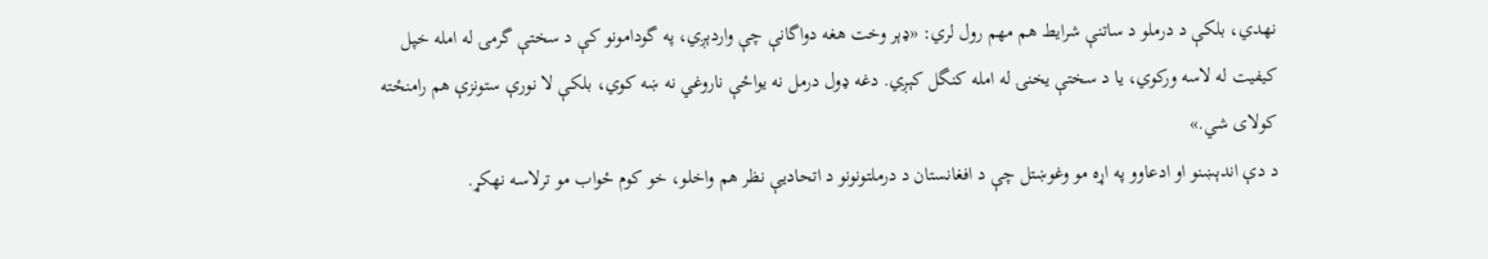نهدي، بلکې د درملو د ساتنې شرایط هم مهم رول لري: «ډېر وخت هغه دواگانې چې واردېږي، په گودامونو کې د سختې گرمۍ له امله خپل کیفیت له لاسه ورکوي، یا د سختې یخنۍ له امله کنگل کېږي. دغه ډول درمل نه یواځې ناروغي نه ښه کوي، بلکې لا نورې ستونزې هم رامنځته کولای شي.»
د دې اندېښنو او ادعاوو په اړه مو وغوښتل چې د افغانستان د درملتونونو د اتحادیې نظر هم واخلو، خو کوم ځواب مو ترلاسه نهکړ.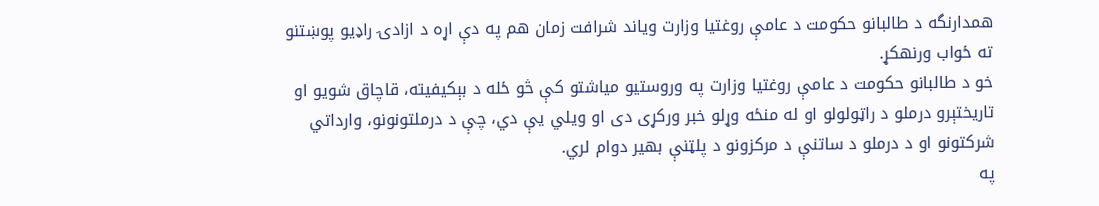همدارنگه د طالبانو حکومت د عامې روغتیا وزارت ویاند شرافت زمان هم په دې اړه د ازادۍ راډیو پوښتنو ته ځواب ورنهکړ.
خو د طالبانو حکومت د عامې روغتیا وزارت په وروستیو میاشتو کې څو ځله د بېکیفیته، قاچاق شویو او تاریختېرو درملو د راټولولو او له منځه وړلو خبر ورکړی دی او ویلي یې دي، چې د درملتونونو، وارداتي شرکتونو او د درملو د ساتنې د مرکزونو د پلټنې بهیر دوام لري.
په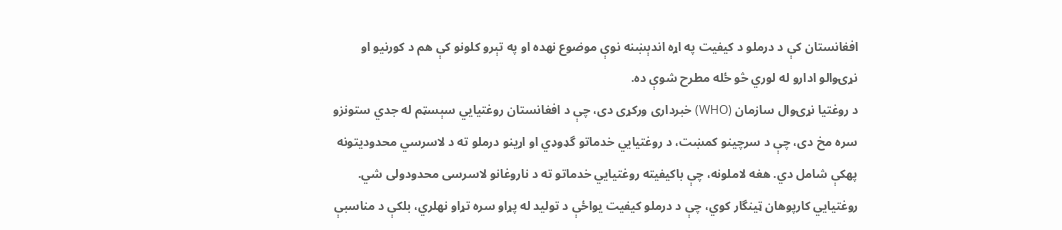افغانستان کې د درملو د کیفیت په اړه اندېښنه نوې موضوع نهده او په تېرو کلونو کې هم د کورنیو او نړۍوالو ادارو له لوري څو ځله مطرح شوې ده.
د روغتیا نړۍوال سازمان (WHO) خبرداری ورکړی دی، چې د افغانستان روغتیايي سېسټم له جدي ستونزو سره مخ دی، چې د سرچینو کمښت، د روغتیايي خدماتو گډوډي او اړینو درملو ته د لاسرسي محدودیتونه پهکې شامل دي. هغه لاملونه، چې باکیفیته روغتیايي خدماتو ته د ناروغانو لاسرسی محدودولی شي.
روغتیايي کارپوهان ټینگار کوي، چې د درملو کیفیت یواځې د تولید له پړاو سره تړاو نهلري، بلکې د مناسبې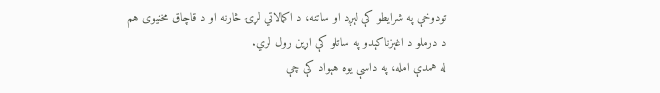تودوخې په شرایطو کې لېږد او ساتنه، د اکمالاتي لړۍ څارنه او د قاچاق مخنیوی هم د درملو د اغېزناکېدو په ساتلو کې اړین رول لري.
له همدې امله، په داسې یوه هېواد کې چې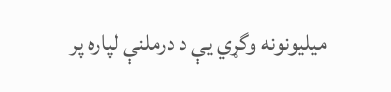میلیونونه وگړي یې د درملنې لپاره پر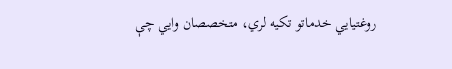روغتیايي خدماتو تکیه لري، متخصصان وایي چې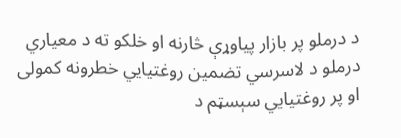د درملو پر بازار پیاوړې څارنه او خلکو ته د معیاري درملو د لاسرسي تضمین روغتیايي خطرونه کمولی او پر روغتیايي سېسټم د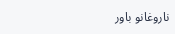ناروغانو باور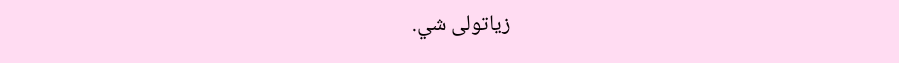زیاتولی شي.